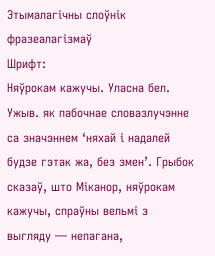Этымалагічны слоўнік фразеалагізмаў
Шрифт:
Няўрокам кажучы. Уласна бел. Ужыв. як пабочнае словазлучэнне са значэннем ‘няхай і надалей будзе гэтак жа, без змен’. Грыбок сказаў, што Міканор, няўрокам кажучы, спраўны вельмі з выгляду — непагана,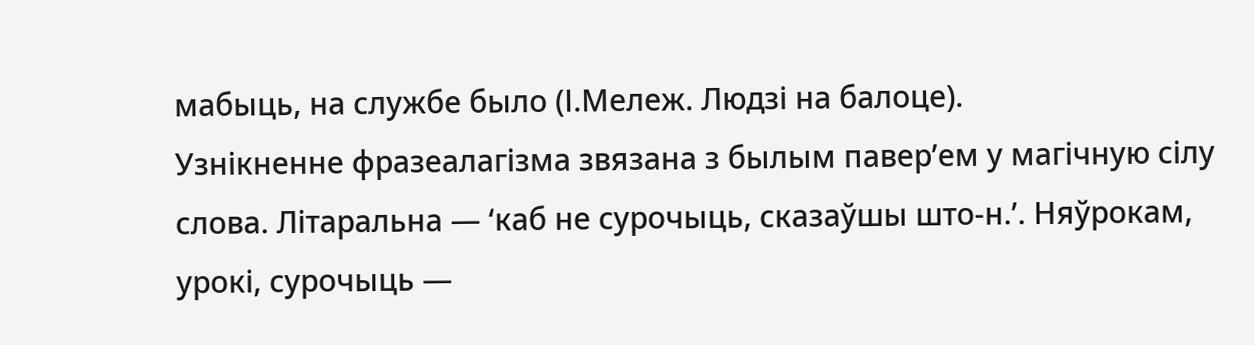мабыць, на службе было (І.Мележ. Людзі на балоце).
Узнікненне фразеалагізма звязана з былым павер’ем у магічную сілу слова. Літаральна — ‘каб не сурочыць, сказаўшы што-н.’. Няўрокам, урокі, сурочыць —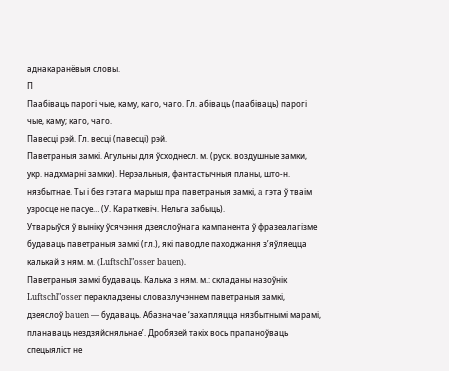аднакаранёвыя словы.
П
Паабіваць парогі чые, каму, каго, чаго. Гл. абіваць (паабіваць) парогі чые, каму; каго, чаго.
Павесці рэй. Гл. весці (павесці) рэй.
Паветраныя замкі. Агульны для ўсходнесл. м. (руск. воздушные замки, укр. надхмарні замки). Нерэальныя, фантастычныя планы, што-н. нязбытнае. Ты і без гэтага марыш пра паветраныя замкі, a гэта ў тваім узросце не пасуе… (У. Караткевіч. Нельга забыць).
Утварыўся ў выніку ўсячэння дзеяслоўнага кампанента ў фразеалагізме будаваць паветраныя замкі (гл.), які паводле паходжання з’яўляецца калькай з ням. м. (Luftschl"osser bauen).
Паветраныя замкі будаваць. Калька з ням. м.: складаны назоўнік Luftschl"osser перакладзены словазлучэннем паветраныя замкі, дзеяслоў bauen — будаваць. Абазначае ‘захапляцца нязбытнымі марамі, планаваць нездзяйсняльнае’. Дробязей такіх вось прапаноўваць спецыяліст не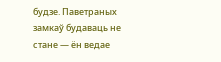будзе. Паветраных замкаў будаваць не стане — ён ведае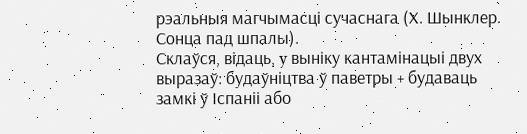рэальныя магчымасці сучаснага (Х. Шынклер. Сонца пад шпалы).
Склаўся, відаць, y выніку кантамінацыі двух выразаў: будаўніцтва ў паветры + будаваць замкі ў Іспаніі або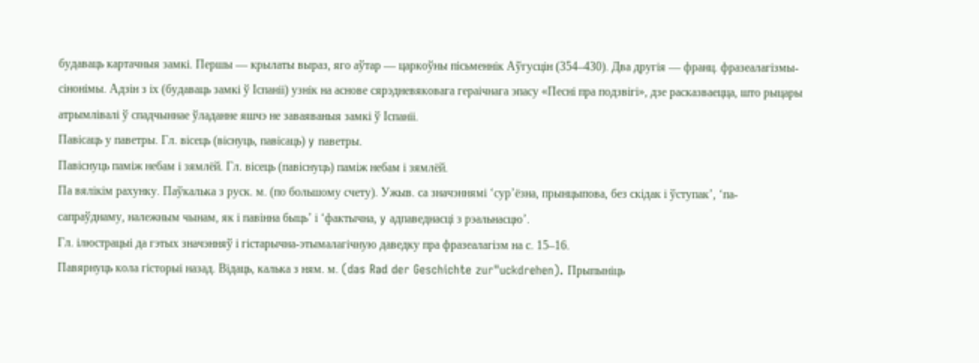будаваць картачныя замкі. Першы — крылаты выраз, яго аўтар — царкоўны пісьменнік Аўгусцін (354–430). Два другія — франц. фразеалагізмы-сінонімы. Адзін з іх (будаваць замкі ў Іспаніі) узнік на аснове сярэдневяковага гераічнага эпасу «Песні пра подзвігі», дзе расказваецца, што рыцары атрымлівалі ў спадчыннае ўладанне яшчэ не заваяваныя замкі ў Іспаніі.
Павісаць у паветры. Гл. вісець (віснуць, павісаць) y паветры.
Павіснуць паміж небам і зямлёй. Гл. вісець (павіснуць) паміж небам і зямлёй.
Па вялікім рахунку. Паўкалька з руск. м. (по большому счету). Ужыв. са значэннямі ‘сур’ёзна, прынцыпова, без скідак і ўступак’, ‘па-сапраўднаму, належным чынам, як і павінна быць’ і ‘фактычна, y адпаведнасці з рэальнасцю’.
Гл. ілюстрацыі да гэтых значэнняў і гістарычна-этымалагічную даведку пра фразеалагізм на с. 15–16.
Павярнуць кола гісторыі назад. Відаць, калька з ням. м. (das Rad der Geschichte zur"uckdrehen). Прыпыніць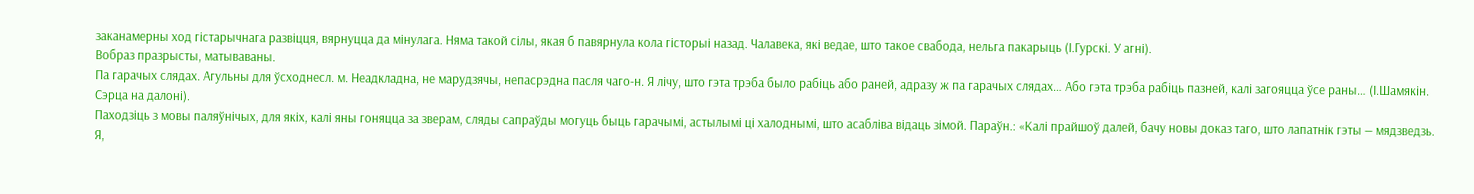заканамерны ход гістарычнага развіцця, вярнуцца да мінулага. Няма такой сілы, якая б павярнула кола гісторыі назад. Чалавека, які ведае, што такое свабода, нельга пакарыць (І.Гурскі. У агні).
Вобраз празрысты, матываваны.
Па гарачых слядах. Агульны для ўсходнесл. м. Неадкладна, не марудзячы, непасрэдна пасля чаго-н. Я лічу, што гэта трэба было рабіць або раней, адразу ж па гарачых слядах… Або гэта трэба рабіць пазней, калі загояцца ўсе раны… (І.Шамякін. Сэрца на далоні).
Паходзіць з мовы паляўнічых, для якіх, калі яны гоняцца за зверам, сляды сапраўды могуць быць гарачымі, астылымі ці халоднымі, што асабліва відаць зімой. Параўн.: «Калі прайшоў далей, бачу новы доказ таго, што лапатнік гэты — мядзведзь. Я,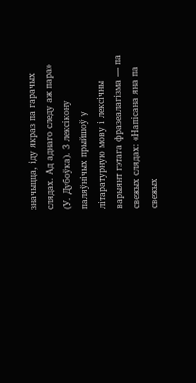значыцца, іду якраз па гарачых слядах. Ад аднаго следу аж пара» (У. Дубоўка). 3 лексікону паляўнічых прыйшоў y літаратурную мову і лексічны варыянт гэтага фразеалагізма — па свежых слядах: «Напісана яна па свежых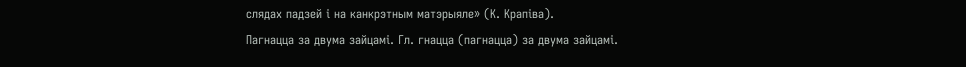слядах падзей і на канкрэтным матэрыяле» (К. Крапіва).
Пагнацца за двума зайцамі. Гл. гнацца (пагнацца) за двума зайцамі.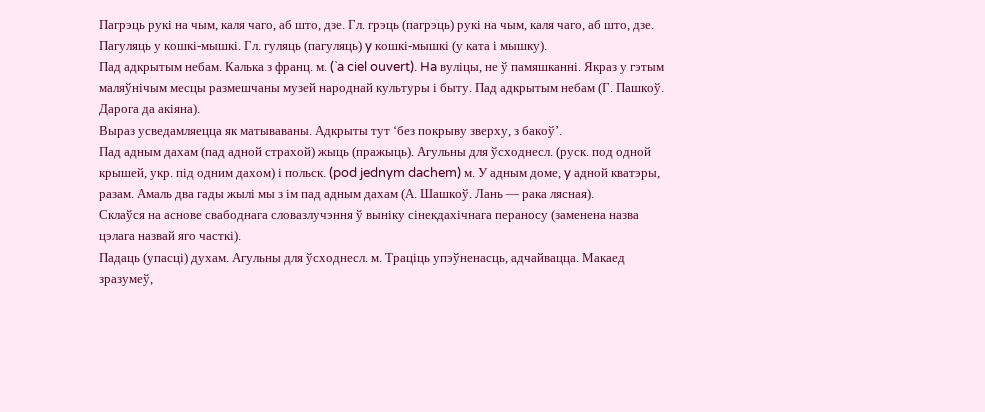Пагрэць рукі на чым, каля чаго, аб што, дзе. Гл. грэць (пагрэць) рукі на чым, каля чаго, аб што, дзе.
Пагуляць у кошкі-мышкі. Гл. гуляць (пагуляць) y кошкі-мышкі (у ката і мышку).
Пад адкрытым небам. Калька з франц. м. (`a ciel ouvert). Ha вуліцы, не ў памяшканні. Якраз у гэтым маляўнічым месцы размешчаны музей народнай культуры і быту. Пад адкрытым небам (Г. Пашкоў. Дарога да акіяна).
Выраз усведамляецца як матываваны. Адкрыты тут ‘без покрыву зверху, з бакоў’.
Пад адным дахам (пад адной страхой) жыць (пражыць). Агульны для ўсходнесл. (руск. под одной крышей, укр. під одним дахом) і польск. (pod jednym dachem) м. У адным доме, y адной кватэры, разам. Амаль два гады жылі мы з ім пад адным дахам (А. Шашкоў. Лань — рака лясная).
Склаўся на аснове свабоднага словазлучэння ў выніку сінекдахічнага пераносу (заменена назва цэлага назвай яго часткі).
Падаць (упасці) духам. Агульны для ўсходнесл. м. Траціць упэўненасць, адчайвацца. Макаед зразумеў,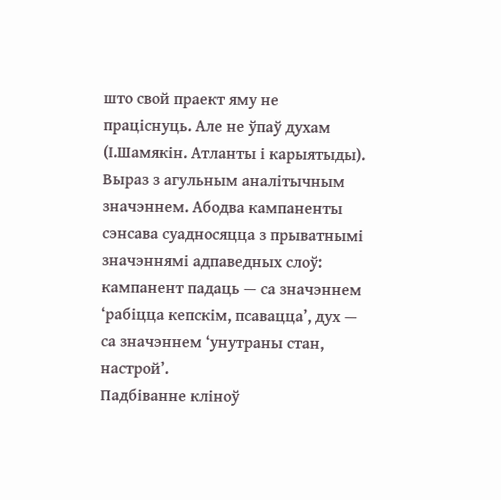што свой праект яму не праціснуць. Але не ўпаў духам (І.Шамякін. Атланты і карыятыды).
Выраз з агульным аналітычным значэннем. Абодва кампаненты сэнсава суадносяцца з прыватнымі значэннямі адпаведных слоў: кампанент падаць — са значэннем ‘рабіцца кепскім, псавацца’, дух — са значэннем ‘унутраны стан, настрой’.
Падбіванне кліноў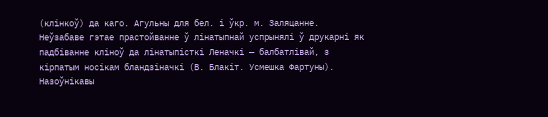(клінкоў) да каго. Агульны для бел. і ўкр. м. Заляцанне. Неўзабаве гэтае прастойванне ў лінатыпнай успрынялі ў друкарні як падбіванне кліноў да лінатыпісткі Леначкі — балбатлівай, з кірпатым носікам бландзіначкі (В. Блакіт. Усмешка Фартуны).
Назоўнікавы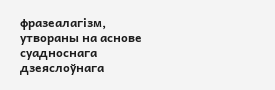фразеалагізм, утвораны на аснове суадноснага дзеяслоўнага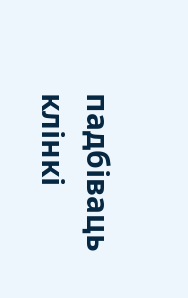падбіваць клінкі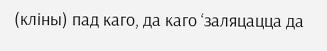(кліны) пад каго, да каго ‘заляцацца да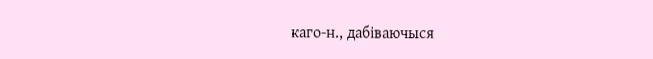каго-н., дабіваючыся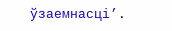ўзаемнасці’.